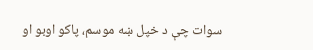سوات چې د خپل ښه موسم، پاکو اوبو او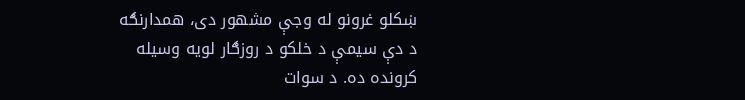ښکلو غرونو له وجې مشهور دی، همدارنګه د دې سيمې د خلکو د روزګار لويه وسيله کرونده ده. د سوات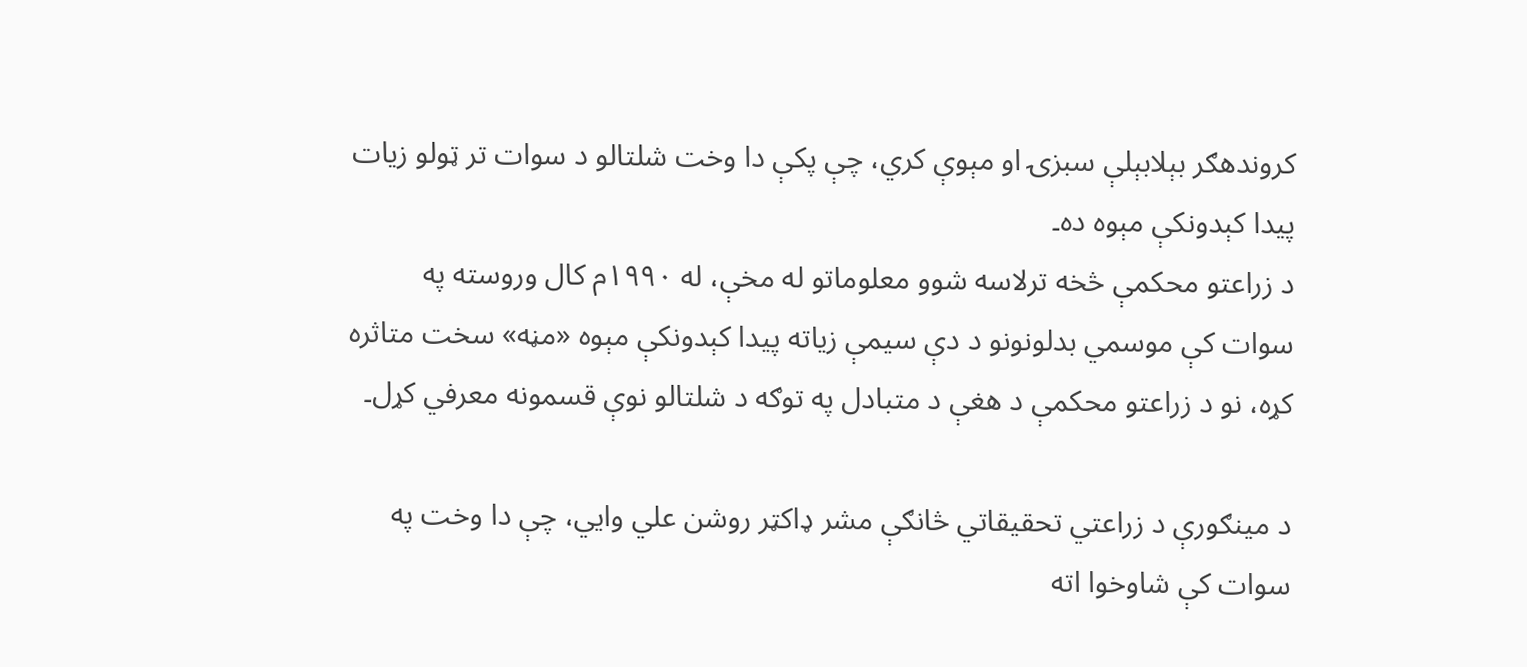کروندهګر بېلابېلې سبزۍ او مېوې کري، چې پکې دا وخت شلتالو د سوات تر ټولو زيات پيدا کېدونکې مېوه ده۔
د زراعتو محکمې څخه ترلاسه شوو معلوماتو له مخې، له ۱۹۹۰م کال وروسته په سوات کې موسمي بدلونونو د دې سيمې زياته پيدا کېدونکې مېوه «مڼه» سخت متاثره کړه، نو د زراعتو محکمې د هغې د متبادل په توګه د شلتالو نوې قسمونه معرفي کړل۔

د مينګورې د زراعتي تحقيقاتي څانګې مشر ډاکټر روشن علي وايي، چې دا وخت په سوات کې شاوخوا اته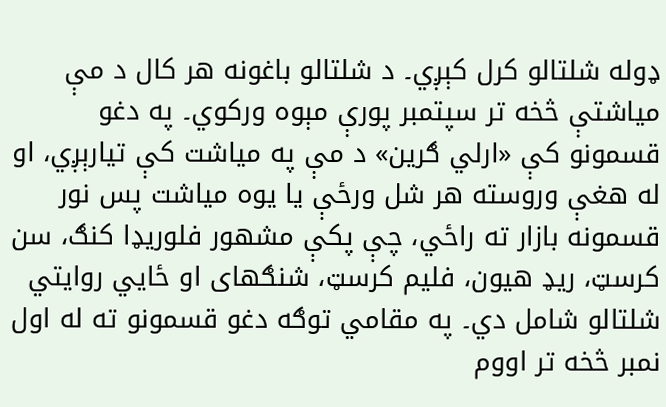ډوله شلتالو کرل کېږي۔ د شلتالو باغونه هر کال د مې مياشتې څخه تر سپتمبر پورې مېوه ورکوي۔ په دغو قسمونو کې «ارلي ګرين» د مې په مياشت کې تيارېږي، او له هغې وروسته هر شل ورځې يا يوه مياشت پس نور قسمونه بازار ته راځي، چې پکې مشهور فلوريډا کنګ، سن کرسټ، ريډ هيون، فليم کرسټ، شنګهای او ځايي روايتي شلتالو شامل دي۔ په مقامي توګه دغو قسمونو ته له اول نمبر څخه تر اووم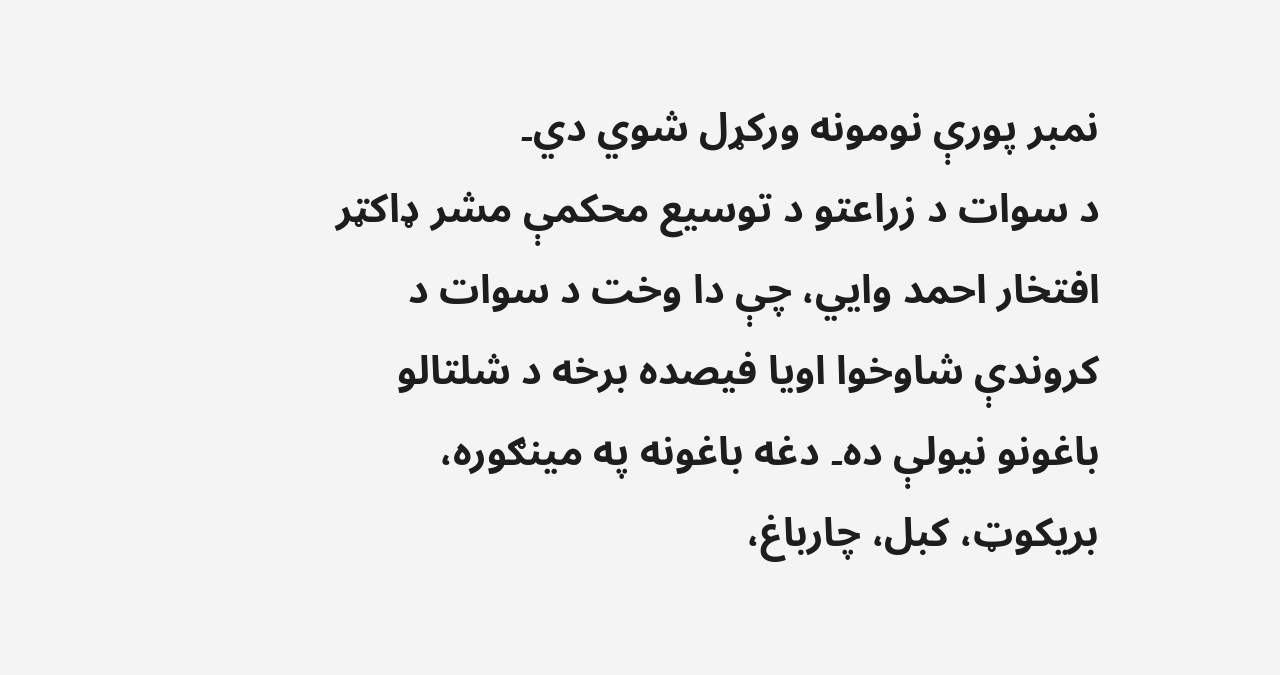نمبر پورې نومونه ورکړل شوي دي۔
د سوات د زراعتو د توسيع محکمې مشر ډاکټر افتخار احمد وايي، چې دا وخت د سوات د کروندې شاوخوا اويا فيصده برخه د شلتالو باغونو نيولې ده۔ دغه باغونه په مينګوره، بريکوټ، کبل، چارباغ،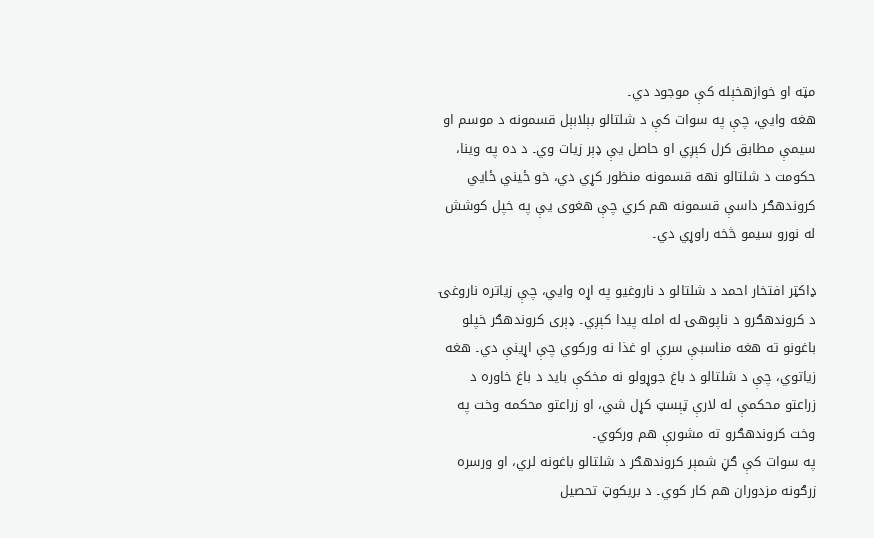مټه او خوازهخېله کې موجود دي۔
هغه وايي، چې په سوات کې د شلتالو بېلابېل قسمونه د موسم او سيمې مطابق کرل کېږي او حاصل يې ډېر زيات وي۔ د ده په وينا، حکومت د شلتالو نهه قسمونه منظور کړي دي، خو ځيني ځايي کروندهګر داسې قسمونه هم کري چې هغوی يې په خپل کوشش له نورو سيمو څخه راوړي دي۔

ډاکټر افتخار احمد د شلتالو د ناروغيو په اړه وايي، چې زياتره ناروغۍ د کروندهګرو د ناپوهۍ له امله پيدا کېږي۔ ډېری کروندهګر خپلو باغونو ته هغه مناسبې سرې او غذا نه ورکوي چې اړينې دي۔ هغه زياتوي، چې د شلتالو د باغ جوړولو نه مخکې بايد د باغ خاوره د زراعتو محکمې له لارې ټېسټ کړل شي، او زراعتو محکمه وخت په وخت کروندهګرو ته مشورې هم ورکوي۔
په سوات کې ګڼ شمېر کروندهګر د شلتالو باغونه لري، او ورسره زرګونه مزدوران هم کار کوي۔ د بريکوټ تحصيل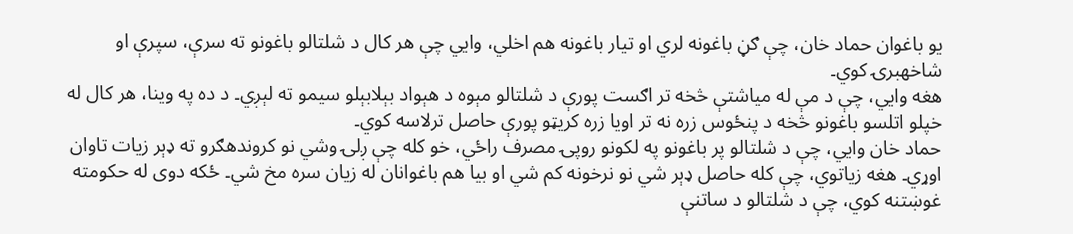يو باغوان حماد خان، چې ګڼ باغونه لري او تيار باغونه هم اخلي، وايي چې هر کال د شلتالو باغونو ته سرې، سپرې او شاخهبرۍ کوي۔
هغه وايي، چې د مې له مياشتې څخه تر اګست پورې د شلتالو مېوه د هېواد بېلابېلو سيمو ته لېږي۔ د ده په وينا، هر کال له خپلو اتلسو باغونو څخه د پنځوس زره نه تر اويا زره کريټو پورې حاصل ترلاسه کوي۔
حماد خان وايي، چې د شلتالو پر باغونو په لکونو روپۍ مصرف راځي، خو کله چې ږلۍ وشي نو کروندهګرو ته ډېر زيات تاوان اوړي۔ هغه زياتوي، چې کله حاصل ډېر شي نو نرخونه کم شي او بيا هم باغوانان له زيان سره مخ شي۔ ځکه دوی له حکومته غوښتنه کوي، چې د شلتالو د ساتنې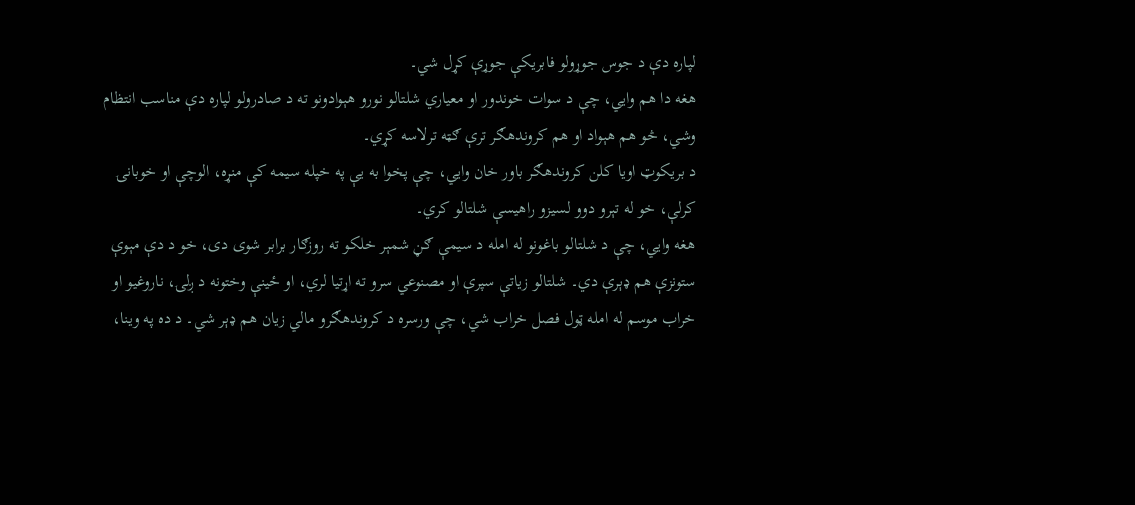لپاره دې د جوس جوړولو فابريکې جوړې کړل شي۔
هغه دا هم وايي، چې د سوات خوندور او معیاري شلتالو نورو هېوادونو ته د صادرولو لپاره دې مناسب انتظام وشي، څو هم هېواد او هم کروندهګر ترې ګټه ترلاسه کړي۔
د بريکوټ اويا کلن کروندهګر باور خان وايي، چې پخوا به يې په خپله سيمه کې منړه، الوچې او خوبانۍ کرلې، خو له تېرو دوو لسيزو راهيسې شلتالو کري۔
هغه وايي، چې د شلتالو باغونو له امله د سيمې ګڼ شمېر خلکو ته روزګار برابر شوی دی، خو د دې مېوې ستونزې هم ډېرې دي۔ شلتالو زياتې سپرې او مصنوعي سرو ته اړتيا لري، او ځينې وختونه د ږلۍ، ناروغيو او خراب موسم له امله ټول فصل خراب شي، چې ورسره د کروندهګرو مالي زيان هم ډېر شي۔ د ده په وينا،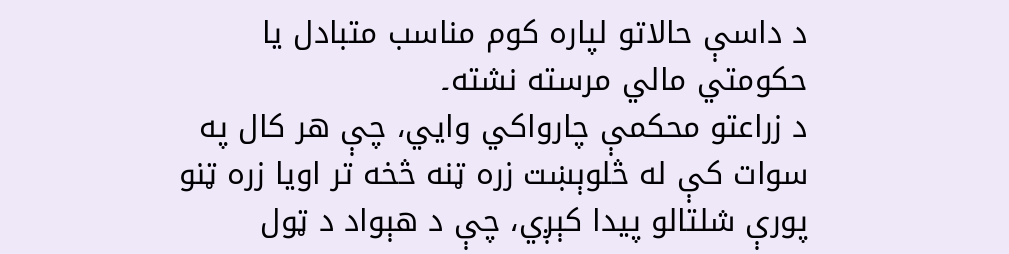د داسې حالاتو لپاره کوم مناسب متبادل يا حکومتي مالي مرسته نشته۔
د زراعتو محکمې چارواکي وايي، چې هر کال په سوات کې له څلوېښت زره ټنه څخه تر اويا زره ټنو پورې شلتالو پيدا کېږي، چې د هېواد د ټول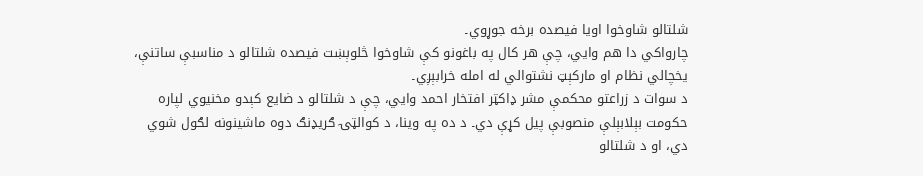شلتالو شاوخوا اويا فيصده برخه جوړوي۔
چارواکي دا هم وايي، چې هر کال په باغونو کې شاوخوا څلوېښت فيصده شلتالو د مناسبې ساتنې، يخچالي نظام او مارکېټ نشتوالي له امله خرابېږي۔
د سوات د زراعتو محکمې مشر ډاکټر افتخار احمد وايي، چې د شلتالو د ضايع کېدو مخنيوي لپاره حکومت بېلابېلې منصوبې پيل کړې دي۔ د ده په وينا، د کوالټۍ ګريډنګ دوه ماشينونه لګول شوي دي، او د شلتالو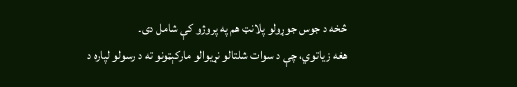څخه د جوس جوړولو پلانټ هم په پروژو کې شامل دی۔
هغه زياتوي، چې د سوات شلتالو نړيوالو مارکېټونو ته د رسولو لپاره د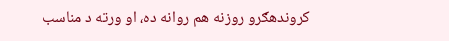کروندهګرو روزنه هم روانه ده، او ورته د مناسب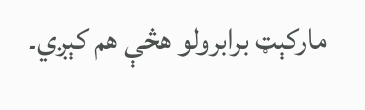مارکېټ برابرولو هڅې هم کېږي۔